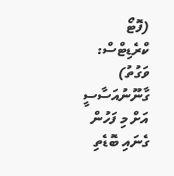(ފޮޓޯ ކްރެޑިޓްސް: ވަގުތު)
ގާނޫނުއަސާސީ އަށް މި ފަހުން ގެނައި ބޮޑެތި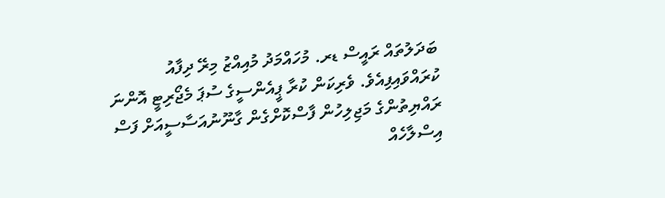ބަދަލުތައް ރައީސް ޑރ. މުހައްމަދު މުއިއްޒު މިރޭ ދިފާއު ކުރައްވައިފިއެވެ. ވެރިކަން ކުރާ ޕީއެންސީގެ ސުޕަ މެޖޯރިޓީ އޮންނަ ރައްޔިތުންގެ މަޖިލިހުން ފާސްކޮށްގެން ގާނޫނުއަސާސީއަށް ފަސް އިސްލާހެއް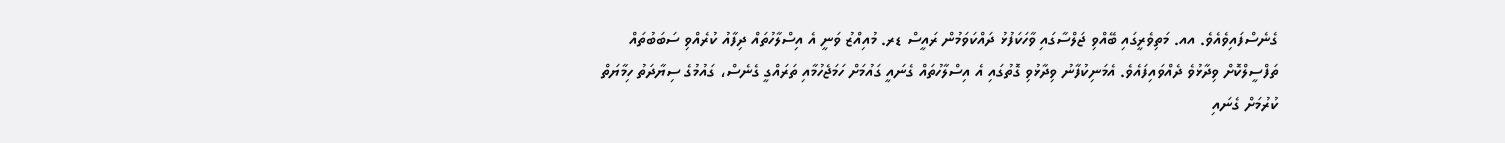ގެނެސްފައިވެއެވެ. އއ. މަތިވެރީގައި ބޭއްވި ޖަލްސާގައި ވާހަކަފުޅު ދައްކަވަމުން ރައީސް ޑރ. މުއިއްޒު ވަނީ އެ އިސްލާހުތައް ދިފާއު ކުރެއްވި ސަބަބުތައް ތަފްސީލްކޮށް ވިދާޅުވެ ދެއްވައިފައެވެ. އެމަނިކުފާނު ވިދާޅުވި ގޮތުގައި އެ އިސްލާހުތައް ގެނައީ ގައުމަށް ހަމަޖެހުމާއި ތަރައްގީ ގެނެސް، ގައުމުގެ ސިޔާދަތު ހިމާޔަތް ކުރުމަށް ގެނައި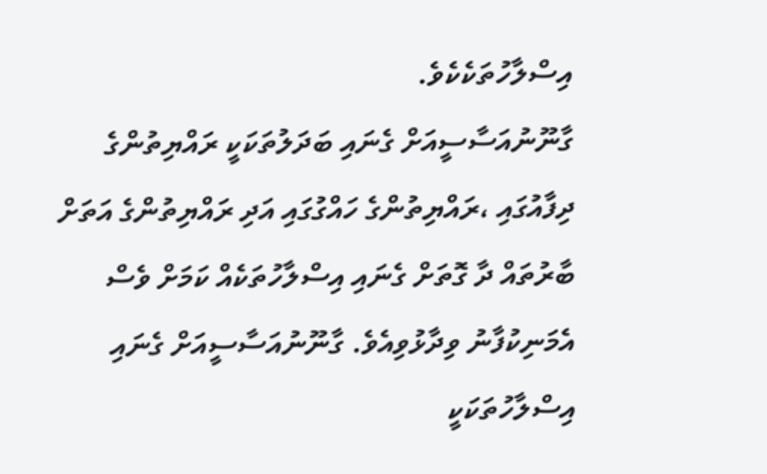އިސްލާހުތަކެކެވެ.
ގާނޫނުއަސާސީއަށް ގެނައި ބަދަލުތަކަކީ ރައްޔިތުންގެ ދިފާއުގައި ،ރައްޔިތުންގެ ހައްގުގައި އަދި ރައްޔިތުންގެ އަތަށް ބާރުތައް ދާ ގޮތަށް ގެނައި އިސްލާހުތަކެއް ކަމަށް ވެސް އެމަނިކުފާނު ވިދާޅުވިއެވެ. ގާނޫނުއަސާސީއަށް ގެނައި އިސްލާހުތަކަކީ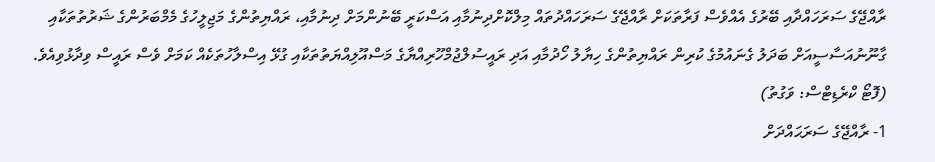ރާއްޖޭގެ ސަރަހައްދާއި ބޭރުގެ އެއްވެސް ފަރާތަކަށް ރާއްޖޭގެ ސަރަހައްދުތައް މިލްކޮށްދިނުމާއި އަސްކަރީ ބޭނުންމަށް ދިނުމާއި، ރައްޔިތުންގެ މަޖިލީހުގެ މެމްބަރުންގެ ޝަރުތުތަކާއި ގާނޫނުއަސާސީއަށް ބަދަލު ގެނައުމުގެ ކުރިން ރައްޔިތުންގެ ހިޔާލު ހޯދުމާއި އަދި ރައީސުލްޖުމްހޫރިއްޔާގެ މަސްއޫލިއްޔަތުތަކާއި ގުޅޭ އިސްލާހުތަކެއް ކަމަށް ވެސް ރައީސް ވިދާޅުވިއެވެ.
(ފޮޓޯ ކްރެޑިޓްސް: ވަގުތު)
1- ރާއްޖޭގެ ސަރަޙައްދަށް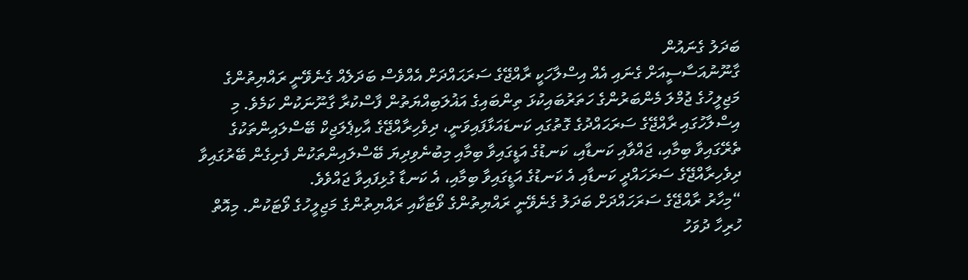ބަދަލު ގެނައުން
ގާނޫނުއަސާސީއަށް ގެނައި އެއް އިސްލާހަކީ ރާއްޖޭގެ ސަރަޙައްދަށް އެއްވެސް ބަދަލެއް ގެނެވޭނީ ރައްޔިތުންގެ މަޖިލީހުގެ ޖުމްލަ މެންބަރުންގެ ހަތަރުބައިކުޅަ ތިންބައިގެ އަޣުލަބިއްޔަތުން ފާސްކުރާ ގާނޫނަކުން ކަމެވެ. މި އިސްލާހުގައި ރާއްޖޭގެ ސަރަޙައްދުގެ ގޮތުގައި ކަނޑައަޅާފައިވަނީ، ދިވެހިރާއްޖޭގެ އާކިޕެލަޖިކް ބޭސްލައިންތަކުގެ ތެރޭގައިވާ ބިމާއި، ޖައްވާއި ކަނޑާއި، ކަނޑުގެ އަޑީގައިވާ ބިމާއި މިބުނެވިދިޔަ ބޭސްލައިންތަކުން ފެށިގެން ބޭރުގައިވާ ދިވެހިރާއްޖޭގެ ސަރަހައްދީ ކަނޑާއި އެ ކަނޑުގެ އަޑީގައިވާ ބިމާއި، އެ ކަނޑާ ގުޅިފައިވާ ޖައްވެވެ.
“މިހާރު ރާއްޖޭގެ ސަރަހައްދަށް ބަދަލު ގެނެވޭނީ ރައްޔިތުންގެ ވޯޓަކާއި ރައްޔިތުންގެ މަޖިލީހުގެ ވޯޓަކުން. މިއޮތް ހުރިހާ ދުވަހު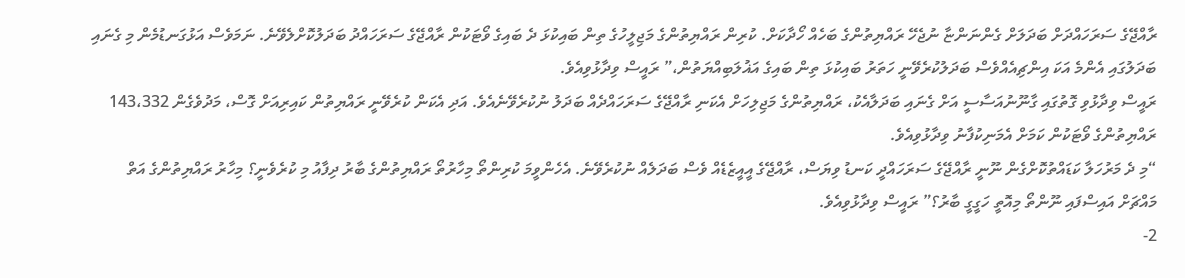ރާއްޖޭގެ ސަރަހައްދަށް ބަދަލަށް ގެންނަންޏާ ނުޖެހޭ ރައްޔިތުންގެ ބަހެއް ހޯދާކަށް. ކުރިން ރައްޔިތުންގެ މަޖިލީހުގެ ތިން ބައިކުޅަ ދެ ބައިގެ ވޯޓަކުން ރާއްޖޭގެ ސަރަހައްދު ބަދަލުކޮށްލެވޭނެ. ނަމަވެސް އަޅުގަނޑުމެން މި ގެނައި ބަދަލުގައި އެންމެ އަކަ އިންޗިއެއްވެސް ބަދަލުކުރެވޭނީ ހަތަރު ބައިކުޅަ ތިން ބައިގެ އަޣުލަބިއްޔަތުން،” ރައީސް ވިދާޅުވިއެވެ.
ރައީސް ވިދާޅުވި ގޮތުގައި ގާނޫނުއަސާސީ އަށް ގެނައި ބަދަލާއެކު، ރައްޔިތުންގެ މަޖިލިހަށް އެކަނި ރާއްޖޭގެ ސަރަހައްދެއް ބަދަލު ނުކުރެވޭނެއެވެ. އަދި އެކަން ކުރެވޭނީ ރައްޔިތުން ކައިރިއަށް ގޮސް، މަދުވެގެން 143،332 ރައްޔިތުންގެ ވޯޓަކުން ކަމަށް އެމަނިކުފާނު ވިދާޅުވިއެވެ.
“މި ދެ މަރުހަލާ ކަޑައްތުކޮށްގެން ނޫނީ ރާއްޖޭގެ ސަރަހައްދީ ކަނޑު ވިޔަސް، ރާއްޖޭގެ އީއީޒެޑެއް ވެސް ބަދަލެއް ނުކުރެވޭނެ. އެހެންވީމަ ކުރިންތޯ މިހާރުތޯ ރައްޔިތުންގެ ބާރު ދިފާއު މި ކުރެވެނީ؟ މިހާރު ރައްޔިތުންގެ އަތް މައްޗަށް އައިސްފައި ނޫންތޯ މިއޮތީ ހަގީގީ ބާރު؟” ރައީސް ވިދާޅުވިއެވެ.
2-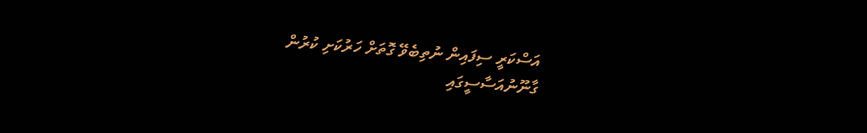އަސްކަރީ ސިފައިން ނުތިބެވޭ ގޮތަށް ހަރުކަށި ކުރުން
ގާނޫނުއަސާސީގައި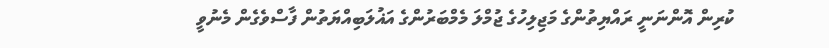ކުރިން އޮންނަނީ ރައްޔިތުންގެ މަޖިލިހުގެ ޖުމްލަ މެމްބަރުންގެ އަޣުލަބިއްޔަތުން ފާސްވެގެން މެނުވީ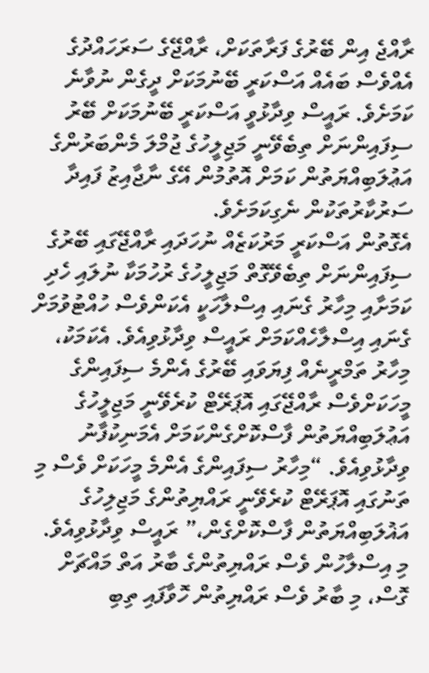ރާއްޖެ އިން ބޭރުގެ ފަރާތަކަށް، ރާއްޖޭގެ ސަރަހައްދުގެ އެއްވެސް ބައެއް އަސްކަރީ ބޭނުމަކަށް ދީގެން ނުވާނެ ކަމަށެވެ. ރައީސް ވިދާޅުވީ އަސްކަރީ ބޭނުމަކަށް ބޭރު ސިފައިންނަށް ތިބެވޭނީ މަޖިލީހުގެ ޖުމްލަ މެންބަރުންގެ އަޢުލަބިއްޔަތުން ކަމަށް އޮތުމުން އޭގެ ނާޖާއިޒު ފައިދާ ސަރުކާރުތަކުން ނެގިކަމަށެވެ.
އެގޮތުން އަސްކަރީ މަރުކަޒެއް ނުހަދައި ރާއްޖޭގައި ބޭރުގެ ސިފައިންނަށް ތިބެވޭގޮތް މަޖިލީހުގެ ރުހުމަކާ ނުލައި ހެދި ކަމަށާއި މިހާރު ގެނައި އިސްލާހަކީ އެކަންވެސް ހުއްޓުވުމަށް ގެނައި އިސްލާހެއްކަމަށް ރައީސް ވިދާޅުވިއެވެ. އެކަމަކު، މިހާރު ތަމްރީނެއް ފިޔަވައި ބޭރުގެ އެންމެ ސިފައިންގެ މީހަކަށްވެސް ރާއްޖޭގައި އޮޕަރޭޓް ކުރެވޭނީ މަޖިލީހުގެ އަޢުލަބިއްޔަތުން ފާސްކޮށްގެންކަމަށް އެމަނިކުފާނު ވިދާޅުވިއެވެ. “މިހާރު ސިފައިންގެ އެންމެ މީހަކަށް ވެސް މި ތަނުގައި އޮޕަރޭޓް ކުރެވޭނީ ރައްޔިތުންގެ މަޖިލިހުގެ އަޣުލަބިއްޔަތުން ފާސްކޮށްގެން،” ރައީސް ވިދާޅުވިއެވެ.
މި އިސްލާހުން ވެސް ރައްޔިތުންގެ ބާރު އަތް މައްޗަށް ގޮސް، މި ބާރު ވެސް ރައްޔިތުން ހޮވާފައި ތިބި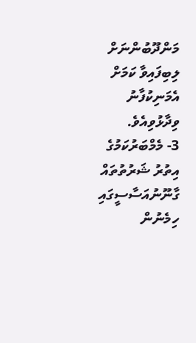މަންދޫބުންނަށް ލިބިފައިވާ ކަމަށް އެމަނިކުފާނު ވިދާޅުވިއެވެ.
3- މެމްބަރުކަމުގެ އިތުރު ޝަރުތުތައް ގާނޫނުއަސާސީގައި ހިމެނުން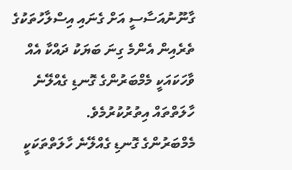ގާނޫނުއަސާސީ އަށް ގެނައި އިސްލާހުތަކުގެ ތެރެއިން އެންމެ ގިނަ ބަޔަކު ދައްކާ އެއް ވާހަކައަކީ މެމްބަރުންގެ ގޮނޑި ގެއްލޭނެ ހާލަތްތައް އިތުރުކުރުމެވެ.
މެމްބަރުންގެ ގޮނޑި ގެއްލޭނެ ހާލަތްތަކަކީ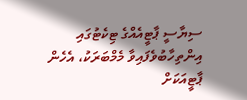ސިޔާސީ ޕާޓީއެއްގެ ޓިކެޓުގައި އިންތިހާބުވެފައިވާ މެމްބަރަކު، އެހެން ޕާޓީއަކަށް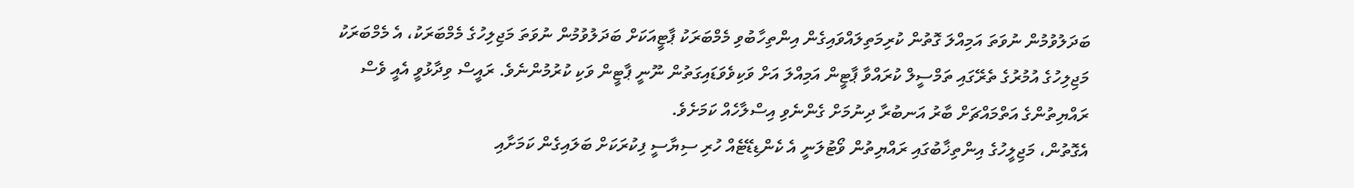ބަދަލުވުމުން ނުވަތަ އަމިއްލަ ގޮތުން ކުރިމަތިލައްވައިގެން އިންތިހާބުވި މެމްބަރަކު ޕާޓީއަކަށް ބަދަލުވުމުން ނުވަތަ މަޖިލިހުގެ މެމްބަރަކު، އެ މެމްބަރަކު މަޖިލިހުގެ އުމުރުގެ ތެރޭގައި ތަމްސީލް ކުރައްވާ ޕާޓީން އަމިއްލަ އަށް ވަކިވެވަޑައިގަތުން ނޫނީ ޕާޓީން ވަކި ކުރުމުންނެވެ. ރައީސް ވިދާޅުވީ އެއީ ވެސް ރައްޔިތުންގެ އަތްމައްޗަށް ބާރު އަނބުރާ ދިނުމަށް ގެންނެވި އިސްލާހެއް ކަމަށެވެ.
އެގޮތުން، މަޖިލީހުގެ އިންތިޚާބުގައި ރައްޔިތުން ވޯޓުލަނީ އެ ކެންޑިޑޭޓެއް ހުރި ސިޔާސީ ފިކުރަކަށް ބަލައިގެން ކަމަށާއި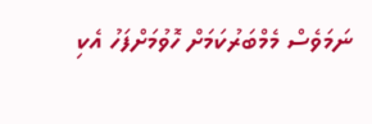ނަމަވެސް މެމްބަރުކަމަށް ހޮވުމަށްފަހު އެކި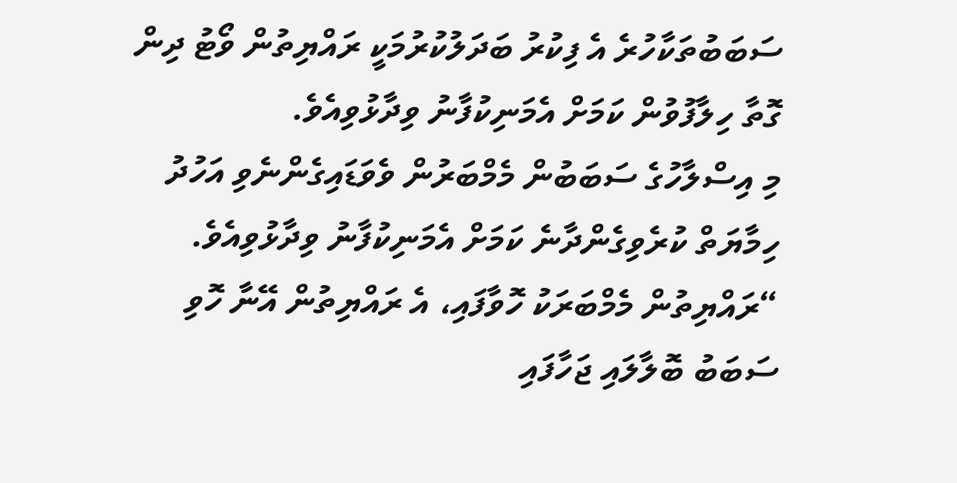ސަބަބުތަކާހުރެ އެ ފިކުރު ބަދަލުކުރުމަކީ ރައްޔިތުން ވޯޓު ދިން ގޮތާ ހިލާފުވުން ކަމަށް އެމަނިކުފާނު ވިދާޅުވިއެވެ.
މި އިސްލާހުގެ ސަބަބުން މެމްބަރުން ވެވަޑައިގެންނެވި އަހުދު ހިމާޔަތް ކުރެވިގެންދާނެ ކަމަށް އެމަނިކުފާނު ވިދާޅުވިއެވެ. “ރައްޔިތުން މެމްބަރަކު ހޮވާފައި، އެ ރައްޔިތުން އޭނާ ހޮވި ސަބަބު ބޮލާލައި ޖަހާފައި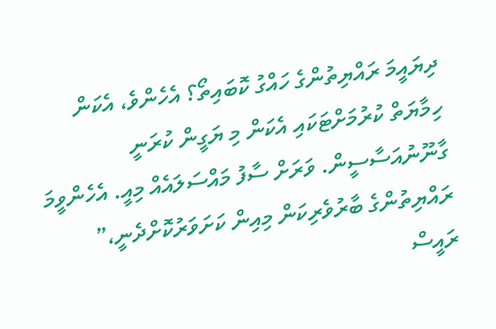ދިޔައީމަ ރައްޔިތުންގެ ހައްގު ކޮބައިތޯ؟ އެހެންވެ، އެކަން ހިމާޔަތް ކުރުމަށްޓަކައި އެކަން މި ޔަގީން ކުރަނީ ގާނޫނުއަސާސީން. ވަރަށް ސާފު މައްސަލައެއް މިއީ. އެހެންވީމަ ރައްޔިތުންގެ ބާރުވެރިކަން މިއިން ކަށަވަރުކޮށްދެނީ،” ރައީސް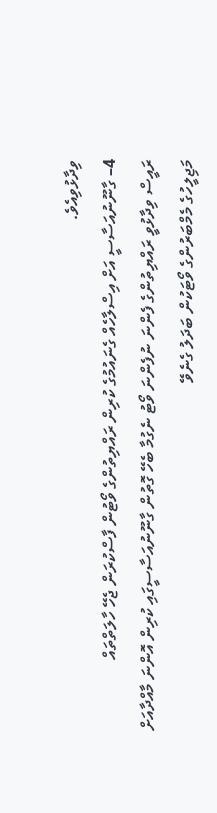ވިދާޅުވިއެވެ.
4– ގާނޫނުއަސާސީ އަށް އިސްލާހެއް ގެނައުމުގެ ކުރިން ރައްޔިތުންގެ ވޯޓުން ފާސްކުރަން ޖެހޭ ހާލަތްތައް
ރައީސް ވިދާޅުވީ ރައްޔިތުންގެ ފެންނަ ނުފެންނަ ވޯޓު ނެގުމާ ބެހޭ ގޮތުން ގާނޫނުއަސާސީގައި ކުރިން އޮންނަ މާއްދާއަށް މަޖިލީހުގެ މެމްބަރުންގެ ވޯޓަކުން ބަދަލު ގެނެވޭ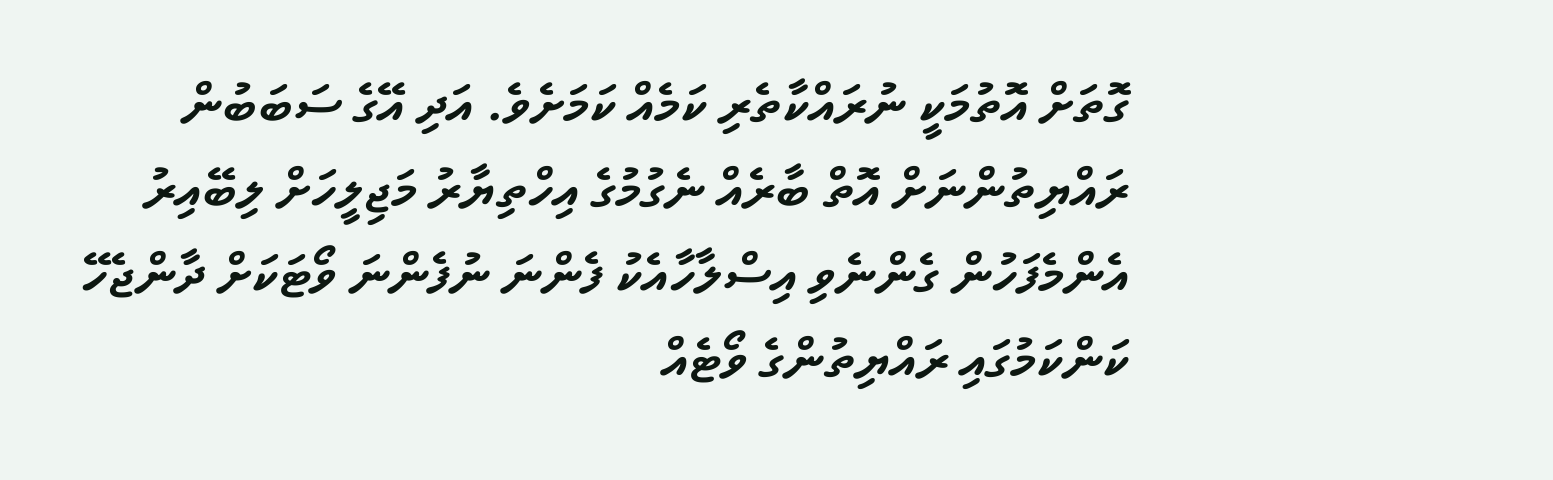ގޮތަށް އޮތުމަކީ ނުރައްކާތެރި ކަމެއް ކަމަށެވެ. އަދި އޭގެ ސަބަބުން ރައްޔިތުންނަށް އޮތް ބާރެއް ނެގުމުގެ އިހްތިޔާރު މަޖިލީހަށް ލިބޭއިރު އެންމެފަހުން ގެންނެވި އިސްލާހާއެކު ފެންނަ ނުފެންނަ ވޯޓަކަށް ދާންޖެހޭ ކަންކަމުގައި ރައްޔިތުންގެ ވޯޓެއް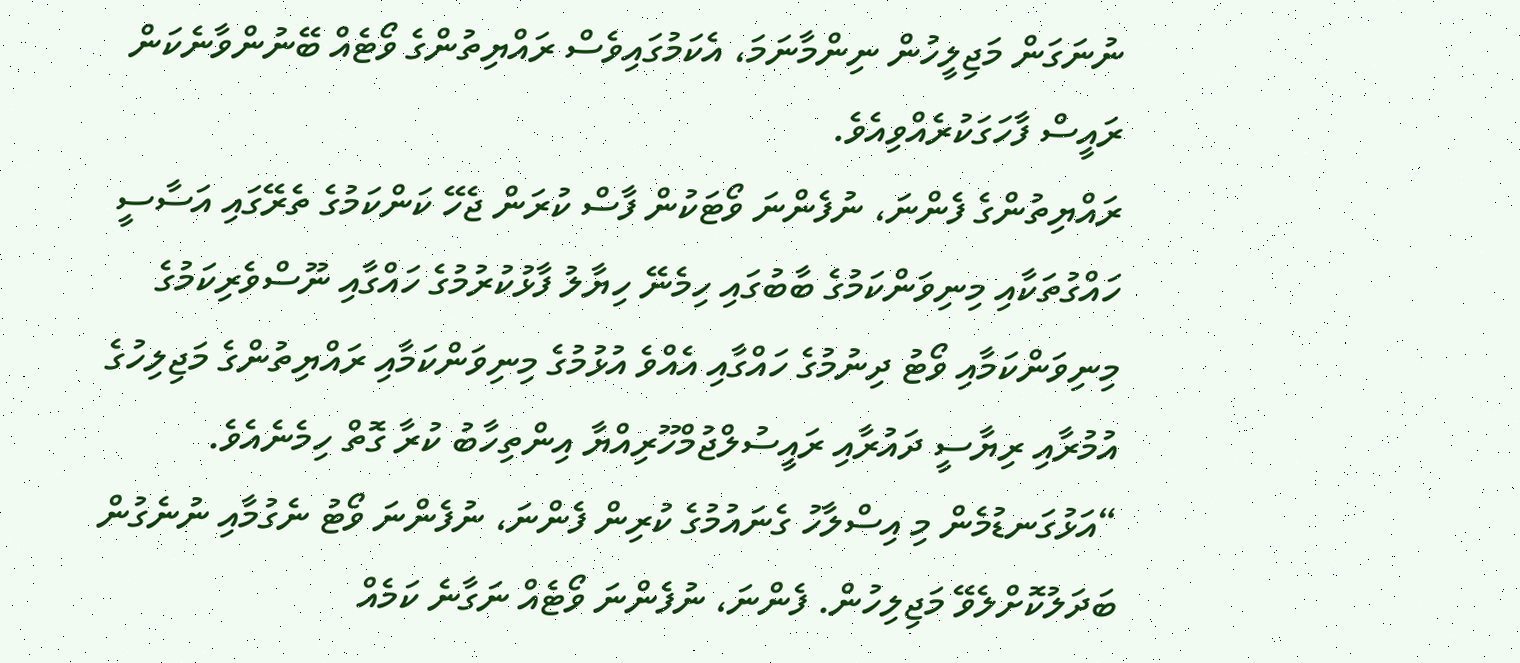ނުނަގަން މަޖިލީހުން ނިންމާނަމަ، އެކަމުގައިވެސް ރައްޔިތުންގެ ވޯޓެއް ބޭނުންވާނެކަން ރައީސް ފާހަގަކުރެއްވިއެވެ.
ރައްޔިތުންގެ ފެންނަ، ނުފެންނަ ވޯޓަކުން ފާސް ކުރަން ޖެހޭ ކަންކަމުގެ ތެރޭގައި އަސާސީ ހައްގުތަކާއި މިނިވަންކަމުގެ ބާބުގައި ހިމެނޭ ހިޔާލު ފާޅުކުރުމުގެ ހައްގާއި ނޫސްވެރިކަމުގެ މިނިވަންކަމާއި ވޯޓު ދިނުމުގެ ހައްގާއި އެއްވެ އުޅުމުގެ މިނިވަންކަމާއި ރައްޔިތުންގެ މަޖިލިހުގެ އުމުރާއި ރިޔާސީ ދައުރާއި ރައީސުލްޖުމްހޫރިއްޔާ އިންތިހާބު ކުރާ ގޮތް ހިމެނެއެވެ.
“އަޅުގަނޑުމެން މި އިސްލާހު ގެނައުމުގެ ކުރިން ފެންނަ، ނުފެންނަ ވޯޓު ނެގުމާއި ނުނެގުން ބަދަލުކޮށްލެވޭ މަޖިލިހުން. ފެންނަ، ނުފެންނަ ވޯޓެއް ނަގާނެ ކަމެއް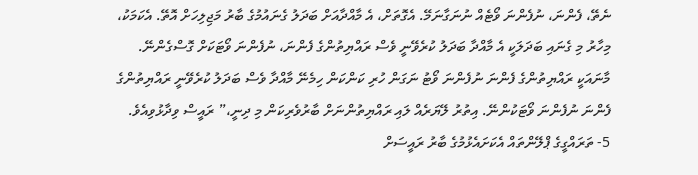ނެތޭ، ފެންނަ، ނުފެންނަ ވޯޓެއް ނުނަގާނަމޭ. އެގޮތަށް، އެ މާއްދާއަށް ބަދަލު ގެނައުމުގެ ބާރު މަޖިލިހަށް އޮތޭ. އެކަމަކު، މިހާރު މި ގެނައި ބަދަލަކީ އެ މާއްދާ ބަދަލު ކުރެވޭނީ ވެސް ރައްޔިތުންގެ ފެންނަ، ނުފެންނަ ވޯޓަކަށް ގޮސްގެންނޭ. މާނައަކީ ރައްޔިތުންގެ ފެންނަ ނުފެންނަ ވޯޓު ނަގަން ހުރި ކަންކަން ހިމެނޭ މާއްދާ ވެސް ބަދަލު ކުރެވޭނީ ރައްޔިތުންގެ ފެންނަ ނުފެންނަ ވޯޓަކުންނޭ. އިތުރު ލޭޔަރެއް ލައި ރައްޔިތުންނަށް ބާރުވެރިކަން މި ދިނީ،” ރައީސް ވިދާޅުވިއެވެ.
5- ތަރައްގީގެ ޕްލޭންތައް އެކަށައެޅުމުގެ ބާރު ރައީސަށް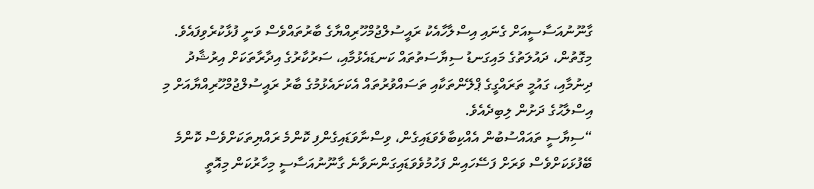ގާނޫނުއަސާސީއަށް ގެނައި އިސްލާހާއެކު ރައީސުލްޖުމްހޫރިއްޔާގެ ބާރުތައްވެސް ވަނީ ފުޅާކުރެވިފައެވެ. މިގޮތުން، ދައުލަތުގެ މައިގަނޑު ސިޔާސަތުތައް ކަނޑައެޅުމާއި، ސަރުކާރުގެ އިދާރާތަކަށް އިރުޝާދު ދިނުމާއި، ގައުމީ ތަރައްގީގެ ޕްލޭންތަކާއި ތަސައްވުރުތައް އެކަށައެޅުމުގެ ބާރު ރައީސުލްޖުމްހޫރިއްޔާއަށް މި އިސްލާޙުގެ ދަށުން ލިބިދެއެވެ.
“ސިޔާސީ ތައައްސުބުން އެއްކިބާވެވަޑައިގެން، ވިސްނާވަޑައިގެންފި ކޮންމެ ރައްޔިތަކަށްވެސް ކޮންމެ ބޭފުޅަކަށްވެސް ވަރަށް ފަސޭހައިން ފަހުމުވެވަޑައިގަންނަވާނެ ގާނޫނުއަސާސީ މިހާރުކަން މިއޮތީ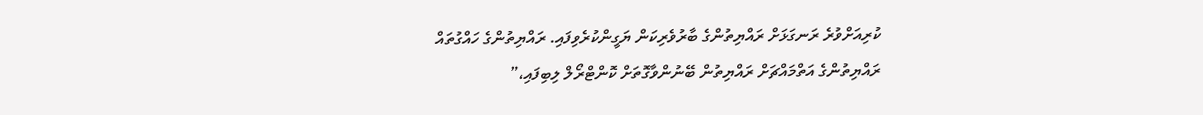ކުރިއަށްވުރެ ރަނގަޅަށް ރައްޔިތުންގެ ބާރުވެރިކަން ޔަގީންކުރެވިފައި. ރައްޔިތުންގެ ހައްގުތައް ރައްޔިތުންގެ އަތްމައްޗަށް ރައްޔިތުން ބޭނުންވާގޮތަށް ކޮންޓްރޯލް ލިބިފައި،”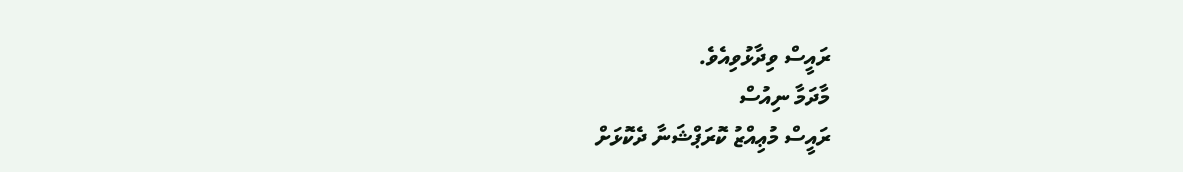ރައީސް ވިދާޅުވިއެވެ.
މާދަމާ ނިއުސް
ރައީސް މުޢިއްޒު ކޮރަޕްޝަނާ ދެކޮޅަށް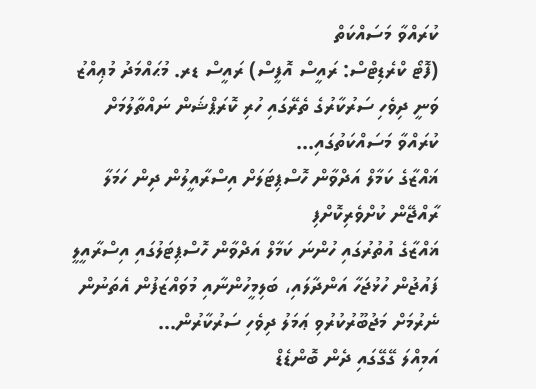ކުރައްވާ މަސައްކަތް
(ފޮޓޯ ކްރެޑިޓްސް: ރައީސް އޮފީސް) ރައީސް ޑރ. މުޙައްމަދު މުޢިއްޒު ވަނީ ދިވެހި ސަރުކާރުގެ ތެރޭގައި ހުރި ކޮރަޕްޝަން ނައްތާލުމަށް ކުރައްވާ މަސައްކަތުގައި...
ޣައްޒާގެ ކަމާލް އަދްވާން ހޮސްޕިޓަލަށް އިސްރާއީލުން ދިން ހަމަލާ ރާއްޖޭން ކުށްވެރިކޮށްފި
ޣައްޒާގެ އުތުރުގައި ހުންނަ ކަމާލް އަދްވާން ހޮސްޕިޓަލުގައި އިސްރާއީލީ ފައުޖުން ހުޅުޖަހާ އަންދާލައި، ބަލިމީހުންނާއި މުވައްޒަފުން އެތަނުން ނެރުމަށް މަޖުބޫރުކުރުވި ޢަމަލު ދިވެހި ސަރުކާރުން...
އަމިއްލަ ގޭގޭގައި ދެން ބޮންޑެޑް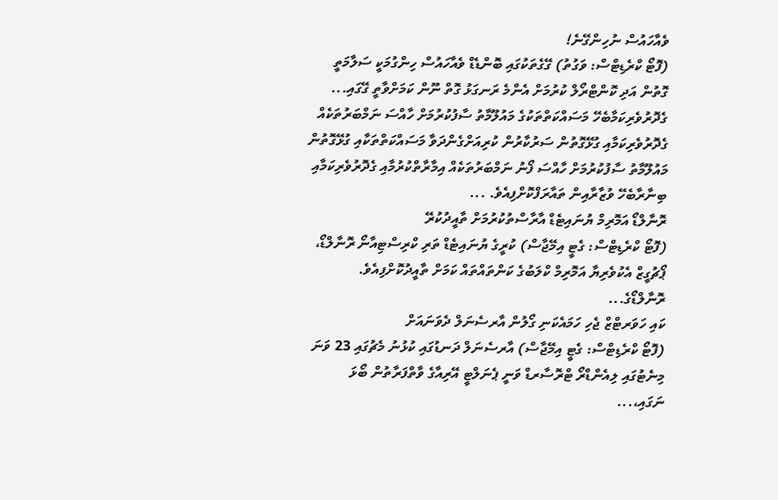ވެއާހައުސް ނުހިންގޭނެ!
(ފޮޓޯ ކްރެޑިޓްސް: ވަގުތު) ގޭގެތަކުގައި ބޮންޑެޑް ވެއާހައުސް ހިންގުމަކީ ސަލާމަތީ ގޮތުން އަދި ކޮންޓްރޯލް ކުރުމަށް އެންމެ ރަނގަޅު ގޮތް ނޫން ކަމަށްވާތީ ގޭގައި...
ގެދޮރުވެރިކަމާބެހޭ މަސައްކަތްތަކުގެ މައުލޫމާތު ސާފުކުރުމަށް ހާއްސަ ނަމްބަރުތަކެއް
ގެދޮރުވެރިކަމާއި ގުޅޭގޮތުން ސަރުކާރުން ކުރިއަށްގެންދަވާ މަސައްކަތްތަކާއި ގުޅޭގޮތުން މައުލޫމާތު ސާފުކުރުމަށް ހާއްސަ ފޯނު ނަމްބަރުތަކެއް އިމާރާތްކުރުމާއި ގެދޮރުވެރިކަމާއި ބިނާރާބެހޭ ވުޒާރާއިން ތައާރަފްކޮށްފިއެވެ. ...
ރޮނާލްޑޯ އަމޮރިމް ޔުނައިޓެޑް އާރާސްތުކުރުމަށް ތާއީދުކުރޭ
(ފޮޓޯ ކްރެޑިޓްސް: ގެޓީ އިމޭޖާސް) ކުރީގެ ޔުނައިޓެޑް ތަރި ކްރިސްޓިއާނޯ ރޮނާލްޑޯ، ޕޯޗުގީޒް އެކުވެރިޔާ އަމޮރިމް ކްލަބުގެ ކަންތައްތައް ކަމަށް ތާއީދުކޮށްފިއެވެ. ރޮނާލްޑޯގެ...
ކައި ހަވަރޓްޒް ޖެހި ހަމައެކަނި ގޯލުން އާރސެނަލް ދެވަނައަށް
(ފޮޓޯ ކްރެޑިޓްސް: ގެޓީ އިމޭޖާސް) އާރސެނަލް ދަނޑުގައި ކުޅުނު މެޗުގައި 23 ވަނަ މިނެޓުގައި ލިއެންޑްރޯ ޓްރޮސާރޑް ވަނީ ޕެނަލްޓީ އޭރިއާގެ ވާތްފަރާތުން ބޯޅަ ނަގައި،...